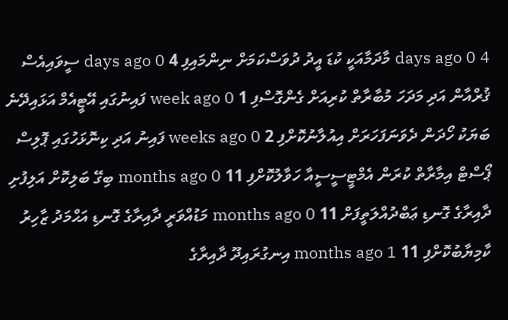4 days ago 0 މާދަމާއަކީ ކުޑަ އީދު ދުވަސްކަމަށް ނިންމައިފި 4 days ago 0 ސީވައިއެސް ޤުރްއާން އަދި މަދަހަ މުބާރާތް ކުރިއަށް ގެންގޮސްފި 1 week ago 0 ފައިނުގައި އޭޓީއެމް އަޅައިދޭނެ ބަޔަކު ހޯދަން ދެވަނަފަހަރަށް އިއުލާނުކޮށްފި 2 weeks ago 0 ފައިނު އަދި ކިނޮޅަހުގައި ޕޮލިސް ޕޯސްޓް އިމާރާތް ކުރަން އެމްޓީސީސީއާ ހަވާލުކޮށްފި 11 months ago 0 ބިގޭ ބަލިކޮށް އަލިފުށި ދާއިރާގެ ގޮނޑި ޢަބްދުއްލަތީފަށް 11 months ago 0 މަޑުއްވަރީ ދާއިރާގެ ގޮނޑި އަޙްމަދު ޒާހިރު ކާމިޔާބުކޮށްފި 11 months ago 1 އިނގުރައިދޫ ދާއިރާގެ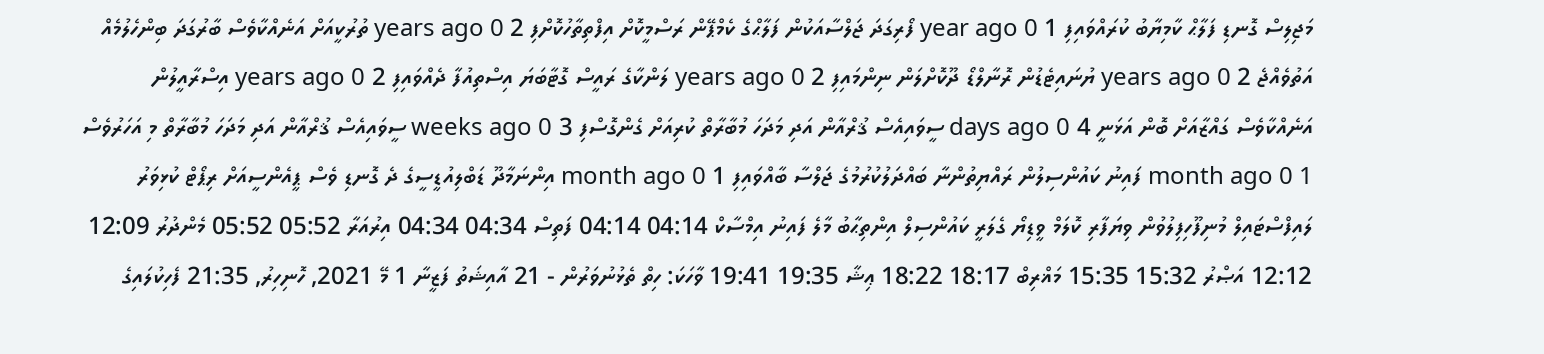މަޖިލިސް ގޮނޑި ފަލާޙް ކާމިޔާބު ކުރައްވައިފި 1 year ago 0 ފޯރިގަދަ ޖަލްސާއަކުން ފަލާޙްގެ ކެމްޕޭން ރަސްމީކޮށް އިފްތިތާހުކޮށްފި 2 years ago 0 ތުރުކީއަށް އަނެއްކާވެސް ބާރުގަދަ ބިންހެލުމެއް އަތުވެއްޖެ 2 years ago 0 ޔުނައިޓެޑުން ރޮނާލްޑޯ ދޫކޮށްލަން ނިންމައިފި 2 years ago 0 ލަންކާގެ ރައީސް ގޮޓާބަޔަ އިސްތިއުފާ ދެއްވައިފި 2 years ago 0 އިސްރާއީލުން އަނެއްކާވެސް ގައްޒާއަށް ބޮން އަޅަނީ 4 days ago 0 ސީވައިއެސް ޤުރްއާން އަދި މަދަހަ މުބާރާތް ކުރިއަށް ގެންގޮސްފި 3 weeks ago 0 ސީވައިއެސް ޤުރްއާން އަދި މަދަހަ މުބާރާތް މި އަހަރުވެސް 1 month ago 0 ފައިނު ކައުންސިލުން ރައްޔިތުންނާ ބައްދަލުކުރުމުގެ ޖަލްސާ ބާއްވައިފި 1 month ago 0 އިންނަމާދޫ ޑަބްލިއުޑީސީގެ ދެ ގޮނޑި ވެސް ޕީއެންސީއަށް ރިޕޯޓް ކުޅިވަރު ލައިފްސްޓައިލް މުނިފޫހިފިލުވުން ވިޔަފާރި ކޮލަމް ވީޑިޔޯ ގެލަރީ ކައުންސިލް އިންތިޙާބު މާލެ ފައިނު އިމްސާކް 04:14 04:14 ފަތިސް 04:34 04:34 އިރުއަރާ 05:52 05:52 މެންދުރު 12:09 12:12 އަޞްރު 15:32 15:35 މަޣްރިބް 18:17 18:22 ޢިޝާ 19:35 19:41 ވާހަކަ: ހިތް ތެޅުނުވަރުން - 21 އާއިޝަތު ފަޒީނާ 1 މޭ 2021, ހޮނިހިރު, 21:35 ފެހިކުލައިގެ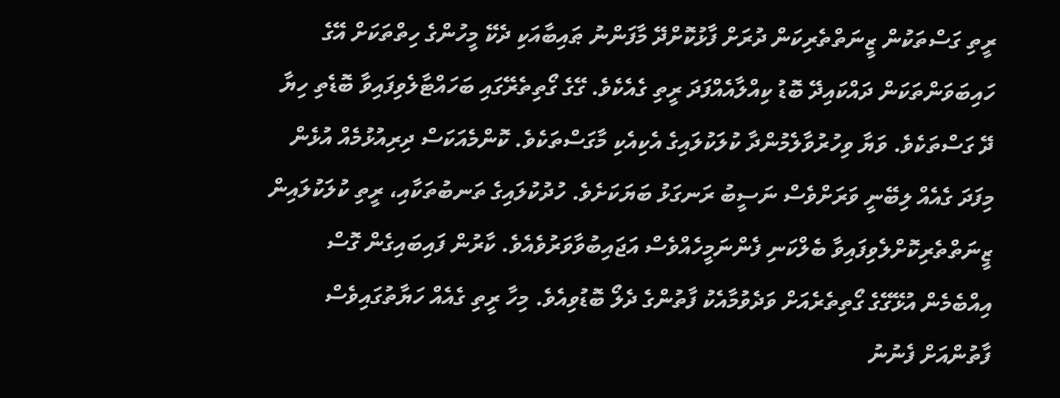ރީތި ގަސްތަކުން ޒީނަތްތެރިކަން ދުރަށް ފާޅުކޮށްދޭ މާފަންނު ޠައިބާއަކި ދެކޭ މީހުންގެ ހިތްތަކަށް އޭގެ ހައިބަވަންތަކަން ދައްކައިދޭ ބޮޑު ކިއްލާއެއްފަދަ ރީތި ގެއެކެވެ. ގޭގެ ގޯތިތެރޭގައި ބަހައްޓާލެވިފައިވާ ބޮޑެތި ހިޔާ ދޭ ގަސްތަކެވެ. ވަޔާ ވިހުރުވާލެމުންދާ ކުލަކުލައިގެ އެކިއެކި މާގަސްތަކެވެ. ކޮންމެއަކަސް ދިރިއުޅުމެއް އުޅެން މިފަދަ ގެއެއް ލިބޭނީ ވަރަށްވެސް ނަސީބު ރަނގަޅު ބަޔަކަށެވެ. ހުދުކުލައިގެ ތަނބުތަކާއި، ރީތި ކުލަކުލައިން ޒީނަތްތެރިކޮށްލެވިފައިވާ ބެލްކަނި ފެންނަމީހެއްވެސް އަޖައިބުވާވަރުވެއެވެ. ކާރުން ފައިބައިގެން ގޮސް އިއްބެމެން އުޅޭގޭގެ ގޯތިތެރެއަށް ވަދެވުމާއެކު ފާތުންގެ ދެލޯ ބޮޑުވިއެވެ. މިހާ ރީތި ގެއެއް ހަޔާތުގައިވެސް ފާތުންއަށް ފެނުނު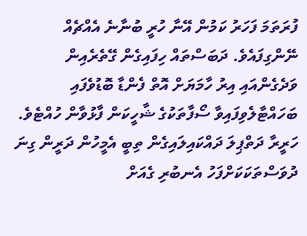ފުރަތަމަ ފަހަރު ކަމުން އޭނާ ހުރީ ބުނާނެ އެއްޗެއް ނޭންގިފައެވެ. ދަބަސްތައް ހިފައިގެން ގޭތެރެއިން ވަދެގެންއައި އިރު ހާމަޔަށް އޮތް ފެންޑާ ބޮޑުވެފައި ބަހައްޓާލެވިފައިވާ ސޯފާތަކުގެ ޝާހީކަން ފާޅުވާން ހުއްޓެވެ. ހަރީރާ ދަތްޕިލަ ދައްކައިލައިގެން ތިބީ އެމީހުން ދަރީން ގިނަ ދުވަސްތަކަކަށްފަހު އެނބުރި ގެއަށް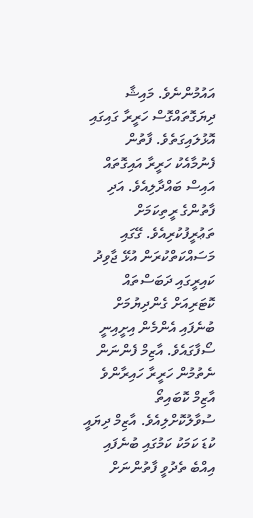އައުމުންނެވެ. މައިޝާ ދިޔަގޮތައްގޮސް ހަރީރާ ގައިގައި އޮޅުލައިގަތެވެ. ފާތުން ފެނުމާއެކު ހަރީރާ އައިގޮތައް އައިސް ބައްދާލިއެވެ. އަދި ފާތުންގެ ރީތިކަމަށް ތަޢުރީފުކުރިއެވެ. ގޭގައި މަސައްކަތްކުރަން އުޅޭ ޖާވިދު ކައިރީގައި ދަބަސްތައް ކޮޓަރިއަށް ގެންދިޔުމަށް ބުނެފައި އެންމެން އިށީއިނީ ސޯފާގައެވެ. އާޒިމް ފެންނަން ނެތުމުން ހަރީރާ ހައިރާންވެ އާޒިމް ކޮބައިތޯ ސުވާލުކޮށްލިއެވެ. އާޒިމް ދިޔައީ ކުޑަ ކަމަކު ކަމުގައި ބުނެފައި އިއްބެ ތެދުވީ ފާތުންނަށް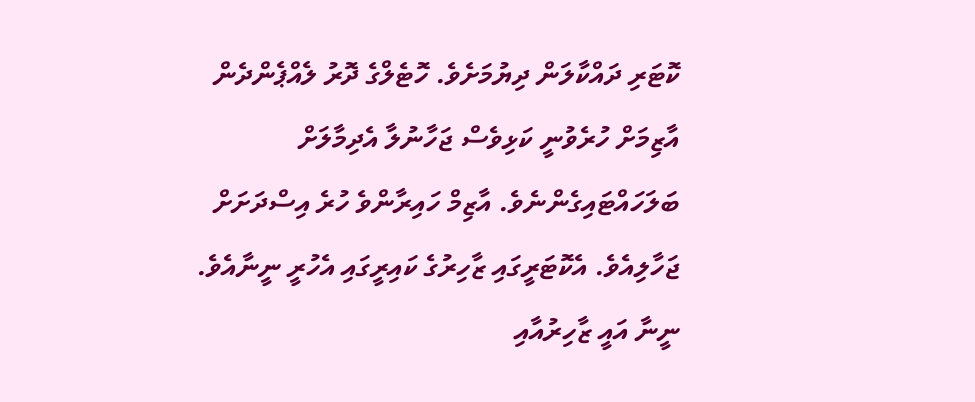ކޮޓަރި ދައްކާލަން ދިޔުމަށެވެ. ހޮޓެލްގެ ދޮރު ލެއްޕެންދެން އާޒިމަށް ހުރެވުނީ ކަޅިވެސް ޖަހާނުލާ އެދިމާލަށް ބަލަހައްޓައިގެންނެވެ. އާޒިމް ހައިރާންވެ ހުރެ އިސްދަށަށް ޖަހާލިއެވެ. އެކޮޓަރީގައި ޒާހިރުގެ ކައިރީގައި އެހުރީ ނީނާއެވެ. ނީނާ އައީ ޒާހިރުއާއި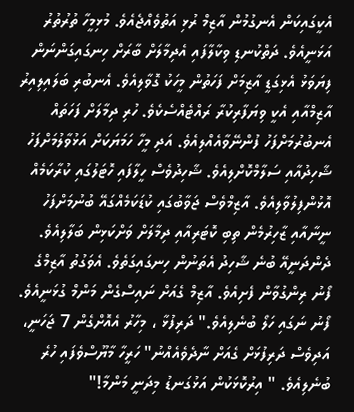އެކީގައިކަން އެނގުމުން އާޒިމް ރުޅި އަތުވެއްޖެއެވެ. މުޅިމީހާ ތުރުތުރު އަޅަނީއެވެ. ދަތްކުނޑި ވިކާލާފައި އެދިމާލަށް ބާރަށް ހިނގައިގަންނަން ފިޔަވަޅު އެޅިގަޑީ އާޒިމަށް ފަހަތުން މީހަކު ގޮވާލިއެވެ. އެނބުރި ބަލައިލިއިރު އާޒިމްއާއި އެކީ ވިޔަފާރިކުރާ ރައްޓެއްސެކެވެ. ހުރި ދިމާލަށް ފަހަތައް އެނބުރުމަށްފަހު ފުންނޭވާއެއްލިއެވެ. އަދި މީހާ ހަމަޔަކަށް އަޅުވާލުމަށްފަހު ޝާހިދުއާއި ސަލާމްކޮށްލިއެވެ. ޝާހިދުވެސް ހީލާފައި ހޮޓަލުގައި ކުރާކަމެއް އޮޅުންފިލުވާލިއެވެ. އާޒިމްވެސް ޖަވާބުގައި ކުޑަކަމެއްގައޭ ބުނުމަށްފަހު ނީނާއާއި ޒާހިރުމެން ތިބި ކޮޓަރިއާއި ދިމާލަށް ވަށްކަޅިން ބަލާލިއެވެ. ދެންދަނީއޭ ބުނެ ޝާހިދު އެތަނުން ހިނގައިގަތެވެ. އެވަގުތު އާޒިމްގެ ފޯނު ރިންގުވާން ފެށިއެވެ. އާޒިމް ގެއަށް ނައިސްގެން މަންމް ގުޅަނީއެވެ. ފޯނު ނަގައި ހަލޯ ބުނެލިއެވެ." ދަރިފުޅާ ، މިހާރު އެއޮށްގެން 7 ޖަހަނީ، އަދިވެސް ދަރިފުޅަށް ގެއަށް ނާދެވެއެއްނު" ހަރީހާ މާޔޫސްވެފައި ހުރެ ބުނެލިއެވެ. " އިރުކޮޅަކުން އަޅުގަނޑު މިދަނީ މަންމާ!"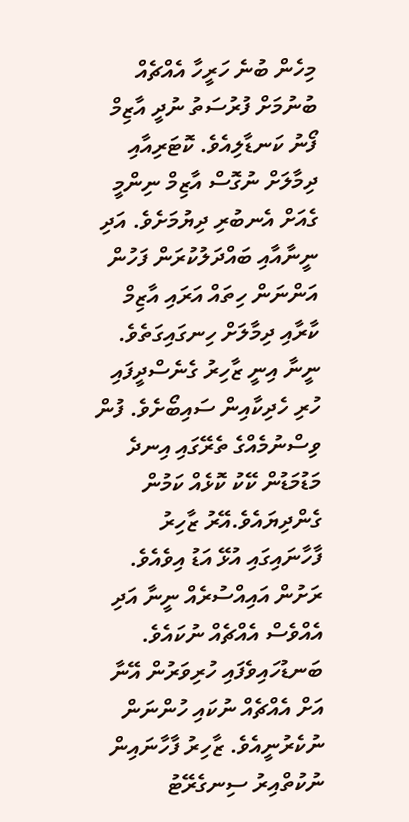މިހެން ބުނެ ހަރީހާ އެއްޗެއް ބުނުމަށް ފުރުސަތު ނުދީ އާޒިމް ފޯނު ކަނޑާލިއެވެ. ކޮޓަރިއާއި ދިމާލަށް ނުގޮސް އާޒިމް ނިންމީ ގެއަށް އެނބުރި ދިޔުމަށެވެ. އަދި ނީނާއާއި ބައްދަލުކުރަން ފަހުން އަންނަން ހިތައް އަރައި އާޒިމް ކާރާއި ދިމާލަށް ހިނގައިގަތެވެ. ނީނާ އިނީ ޒާހިރު ގެނެސްދީފައި ހުރި ހެދިކާއިން ސައިބޯށެވެ. ފުން ވިސްނުމެއްގެ ތެރޭގައި އިނދެ މަޑުމަޑުން ކޭކު ކޮޅެއް ކަމުން ގެންދިޔައެވެ.އޭރު ޒާހިރު ފާހާނައިގައި އުޅޭ އަޑު އިވެއެވެ. ރަށުން އައިއްސުރެއް ނީނާ އަދި އެއްވެސް އެއްޗެއް ނުކައެވެ. ބަނޑުހައިވެފައި ހުރިވަރުން އޭނާ އަށް އެއްޗެއް ނުކައި ހުންނަން ނުކެރުނީއެވެ. ޒާހިރު ފާހާނައިން ނުކުތްއިރު ސިނގެރޭޓު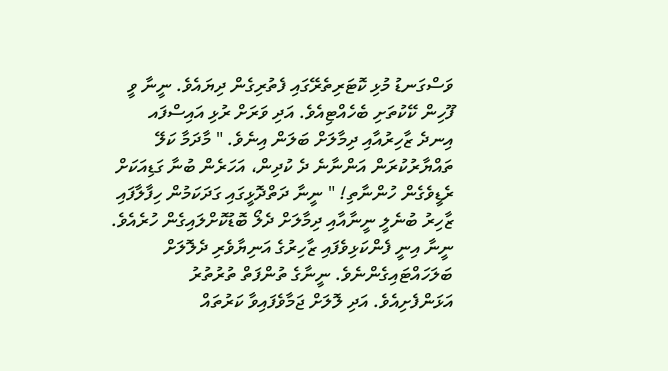ވަސްގަނޑު މުޅި ކޮޓަރިތެރޭގައި ފެތުރިގެން ދިޔައެވެ. ނީނާ ވީ ފޫހިން ކޭކުތަށި ބެހެއްޓިއެވެ. އަދި ވަރަށް ރުޅި އައިސްފައ އިނދެ ޒާހިރުއާއި ދިމާލަށް ބަލަން އިނެވެ. " މާދަމާ ކަލޭ ތައްޔާރުކުރަން އަންނާނެ ދެ ކުދިން، އަހަރެން ބުނާ ގަޑިއަކަށް ރެޑީވެގެން ހުންނާތި! " ނީނާ ދަތްދޮޅީގައި ގަދަކަމުން ހިފާލާފައި ޒާހިރު ބުނެލީ ނީނާއާއި ދިމާލަށް ދެލޯ ބޮޑުކޮށްލައިގެން ހުރެއެވެ. ނީނާ އިނީ ފެންކަޅިވެފައި ޒާހިރުގެ އަނިޔާވެރި ދެލޮލަށް ބަލަހައްޓައިގެންނެވެ. ނީނާގެ ތުންފަތް ތުރުތުރު އަޅަންފެށިއެވެ. އަދި ލޮލަށް ޖަމާވެފައިވާ ކަރުތައް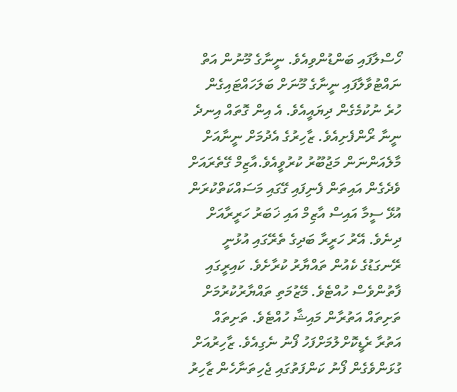ހޯސްލާފައި ބަންޑުންވިއެވެ. ނީނާގެ މޫނުން އަތް ނައްޓުވާލާފައި ނީނާގެ މޫނަށް ބަލަހައްޓައިގެން ހުރެ ނުކުމެގެން ދިޔައީއެވެ. އެ އިން ގޮތައް އިނދެ ނީނާ ރޯންފެށިއެވެ. ޒާހިރުގެ އެދުމަށް ނީނާއަށް މާލެއަންނަން މަޖުބޫރު ކުރުވީއެވެ.އާޒިމް ގޭތެރައަށް ވެދެގެން އައިތަން ފެނިފައި ގޭގައި މަސައްކަތްކުރަން އުޅޭ ސީމާ އައިސް އާޒިމް އައި ޚަބަރު ހަރީރާއަށް ދިނެވެ. އޭރު ހަރީރާ ބަދިގެ ތެރޭގައި އުޅުނީ ރޭނގަޑުގެ ކެއުން ތައްޔާރު ކުރާށެވެ. ކައިރީގައި ފާތުންވެސް ހުއްޓެވެ. މޭޒުމަތި ތައްޔާރުކުރުމަށް ތަށިތައް އަތުރާން މައިޝާ ހުއްޓެވެ. ތަށިތައް އަތުރާ ރެޑީކޮށްލުމަށްފަހު ފޯނު ނެގިއެވެ. ޒާހިރުއަށް ގުޅަންވެގެން ފޯނު ކަންފަތުގައި ޖެހިތަނާހެން ޒާހިރު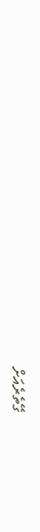ގޭތެރެއަށް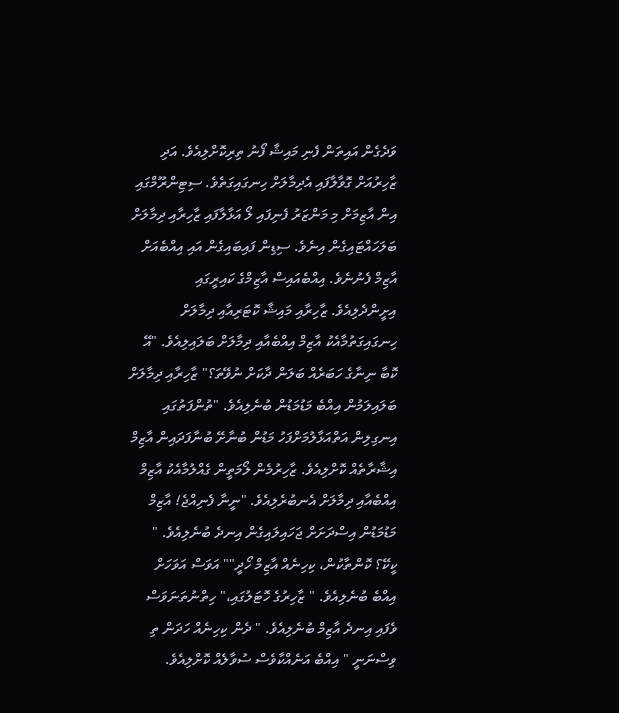ވަދެގެން އައިތަން ފެނި މައިޝާ ފޯނު ތިރިކޮށްލިއެވެ. އަދި ޒާހިރުއަށް ގޮވާލާފައި އެދިމާލަށް ހިނގައިގަތެވެ. ސިޓިންރޫމްގައި އިން އާޒިމަށް މި މަންޒަރު ފެނިފައި ލޯ އަޅާލާފައި ޒާހިރާއި ދިމާލަށް ބަލަހައްޓައިގެން އިނެވެ. ސިޑިން ފައިބައިގެން އައި އިއްބެއަށް އާޒިމް ފެނުނެވެ. އިއްބެއައިސް އާޒިމްގެ ކައިރީގައި އިށީންދެލިއެވެ. ޒާހިރާއި މައިޝާ ކޮޓަރިއާއި ދިމާލަށް ހިނގައިގަތުމާއެކު އާޒިމް އިއްބެއާއި ދިމާލަށް ބަލައިލިއެވެ. "އޭ ކޮބާ ނިނާގެ ހަބަރެއް ބަލަން ދާކަށް ނުވޭތަ؟" ޒާހިރާއި ދިމާލަށް ބަލައިލަމުން އިއްބެ މަޑުމަޑުން ބުނެލިއެވެ. "ތުންފަތުގައި އިނގިލިން އަތްއަޅާލުމަށްފަހު މަޑުން ބުނާށޭ ބުނާފަދައިން އާޒިމް އިޝާރާތެއް ކޮށްލިއެވެ. ޒާހިރުމެން ލޯމަތީން ގެއްލުމާއެކު އާޒިމް އިއްބެއާއި ދިމާލަށް އެނބުރެލިއެވެ. "ނީނާ ފެނިއްޖެ! އާޒިމް މަޑުމަޑުން އިސްދަށަށް ޖަހައިލައިގެން އިނދެ ބުނެލިއެވެ. " ކީކޭ؟ ކޮންތާކުން، ކިހިނެއް އާޒިމް ހޯދީ"" އަވަސް އަވަހަށް އިއްބެ ބުނެލިއެވެ. " ޒާހިރުގެ ހޮޓަލުގައި،" ހިތްނުތަނަވަސް ވެފައި އިނދެ އާޒިމް ބުނެލިއެވެ. " ދެން ކިހިނެއް ހަދަން ތި ވިސްނަނީ " އިއްބެ އަނެއްކާވެސް ސުވާލެއް ކޮށްލިއެވެ.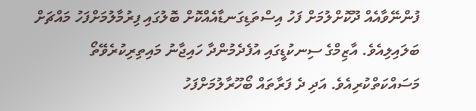ފުންނޭވާއެއް ދޫކޮށްލުމަށް ފަހު އިސްތަޑިގަނޑާއެއްކޮށް ބޮލުގައި ފިރުމާލުމަށްފަހު މައްޗަށް ބަލައިލިއެވެ. އާޒިމްގެ ސިނކުޑީގައި އުފެދެމުންދާ ހައިޖާނު މައިތިރިކުރެވޭތޯ މަސައްކަތްކުރިއެވެ. އަދި ދެ ފަރާތައް ބޯހޫރާލުމަށްފަހު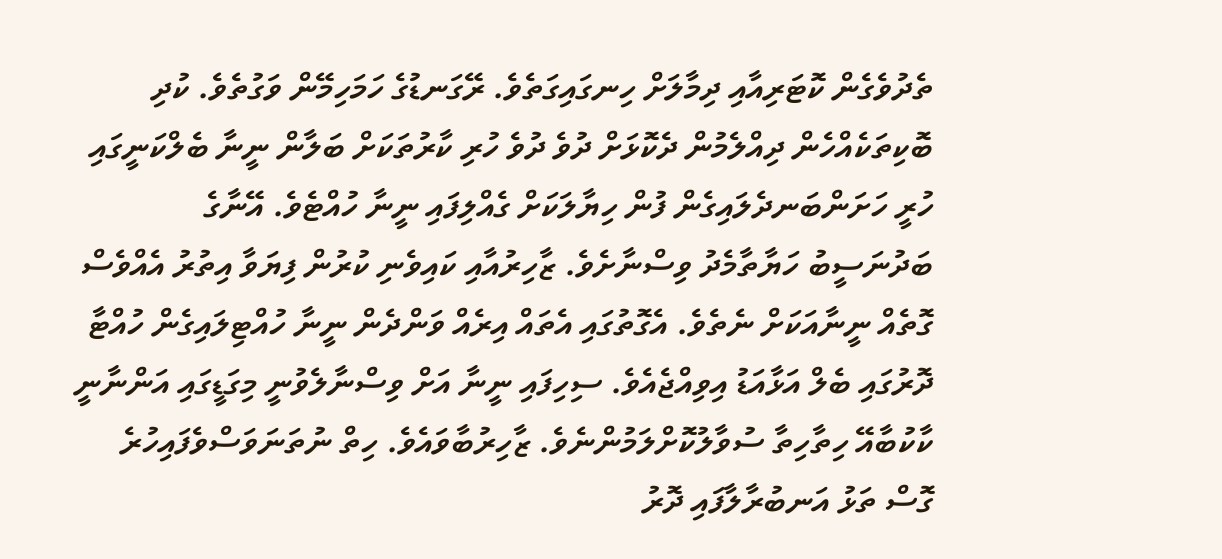ތެދުވެގެން ކޮޓަރިއާއި ދިމާލަށް ހިނގައިގަތެވެ. ރޭގަނޑުގެ ހަމަހިމޭން ވަގުތެވެ. ކުދި ބޮކިތަކެއްހެން ދިއްލެމުން ދެކޮޅަށް ދުވެ ދުވެ ހުރި ކާރުތަކަށް ބަލާން ނީނާ ބެލްކަނީގައި ހުރީ ހަށަންބަނދެލައިގެން ފުން ހިޔާލަކަށް ގެއްލިފައި ނީނާ ހުއްޓެވެ. އޭނާގެ ބަދުނަސީބު ހަޔާތާމެދު ވިސްނާށެވެ. ޒާހިރުއާއި ކައިވެނި ކުރުން ފިޔަވާ އިތުރު އެއްވެސް ގޮތެއް ނީނާއަކަށް ނެތެވެ. އެގޮތުގައި އެތައް އިރެއް ވަންދެން ނީނާ ހުއްޓިލައިގެން ހުއްޓާ ދޮރުގައި ބެލް އަޅާއަޑު އިވިއްޖެއެވެ. ސިހިފައި ނީނާ އަށް ވިސްނާލެވުނީ މިގަޑީގައި އަންނާނީ ކާކުބާއޭ ހިތާހިތާ ސުވާލުކޮށްލަމުންނެވެ. ޒާހިރުބާވައެވެ. ހިތް ނުތަނަވަސްވެފައިހުރެ ގޮސް ތަޅު އަނބުރާލާފައި ދޮރު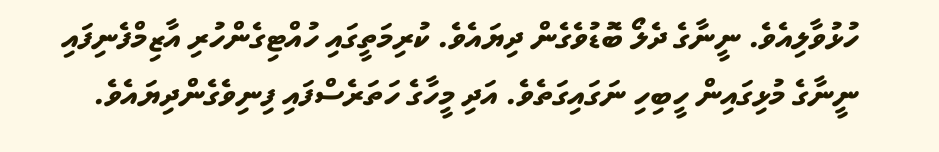ހުޅުވާލިއެވެ. ނީނާގެ ދެލޯ ބޮޑުވެގެން ދިޔައެވެ. ކުރިމަތީގައި ހުއްޓިގެންހުރި އާޒިމްފެނިފައި ނީނާގެ މުޅިގައިން ހީބިހި ނަގައިގަތެވެ. އަދި މީހާގެ ހަތަރެސްފައި ފިނިވެގެންދިޔައެވެ.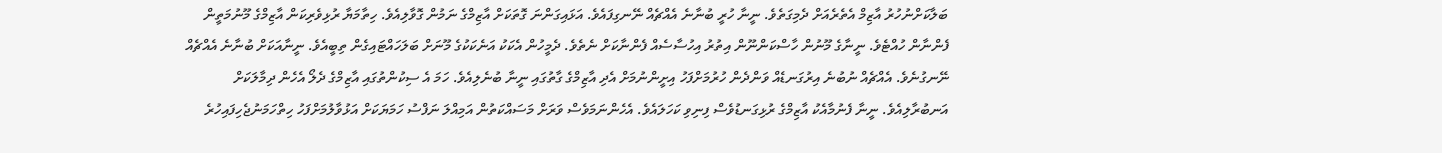ބަލާކަށްނުހުރު އާޒިމް އެތެރެއަށް ދެމިގަތެވެ. ނީނާ ހުރީ ބުނާނެ އެއްޗެއް ނޭނގިފައެވެ. އަޅައިގަންނަ ގޮތަކަށް އާޒިމްގެ ނަމުން ގޮވާލިއެވެ. ހިތާމަޔާ ރުޅިވެރިކަން އާޒިމްގެ މޫނުމަތީން ފެންނާން ހުއްޓެވެ. ނީނާގެ މޫނުން ހާސްކަންނޫން އިތުރު އިހުސާސެއް ފެންނާކަށް ނެތެވެ. ދެމީހުން އެކަކު އަނެކަކުގެ މޫނަށް ބަލަހައްޓައިގެން ތިބީއެވެ. ނީނާއަކަށް ބުނާނެ އެއްޗެއް ނޭނގުނެވެ. އެއްޗެއް ނުބުނެ އިރުގަނޑެއް ވަންދެން ހުރުމަށްފަހު އިށީންނުމަށް އެދި އާޒިމްގެ ގާތުގައި ނީނާ ބުނެލިއެވެ. ހަމަ އެ ސިކުންތުގައި އާޒިމްގެ ދެލޯ އެހެން ދިމާލަކަށް އަނބުރާލިއެވެ. ނީނާ ފެނުމާއެކު އާޒިމްގެ ރުޅިގަނޑުވެސް ފިނިވި ކަހަލައެވެ. އެހެންނަމަވެސް ވަރަށް މަސައްކަތުން އަމިއްލަ ނަފްސު ހަމަޔަކަށް އަޅުވާލުމަށްފަހު ހިތްހަމަނުޖެހިފައިހުރެ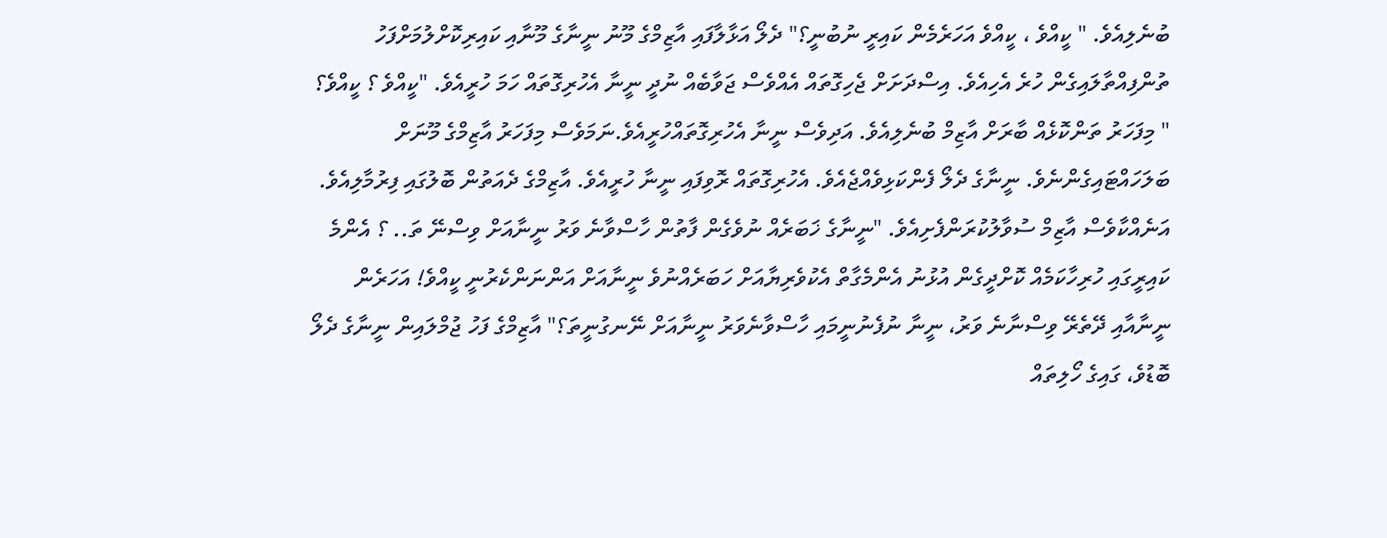ބުނެލިއެވެ. " ކީއްވެ ، ކީއްވެ އަހަރެމެން ކައިރީ ނުބުނީ؟" ދެލޯ އަޅާލާފައި އާޒިމްގެ މޫނު ނީނާގެ މޫނާއި ކައިރިކޮށްލުމަށްފަހު ތުންފިއްތާލައިގެން ހުރެ އެހިއެވެ. އިސްދަށަށް ޖެހިގޮތައް އެއްވެސް ޖަވާބެއް ނުދީ ނީނާ އެހުރިގޮތައް ހަމަ ހުރީއެވެ. "ކީއްވެ ؟ ކީއްވެ؟ " މިފަހަރު ތަންކޮޅެއް ބާރަށް އާޒިމް ބުނެލިއެވެ. އަދިވެސް ނީނާ އެހުރިގޮތައްހުރީއެވެ.ނަމަވެސް މިފަހަރު އާޒިމްގެ މޫނަށް ބަލަހައްޓައިގެންނެވެ. ނީނާގެ ދެލޯ ފެންކަޅިވެއްޖެއެވެ. އެހުރިގޮތައް ރޮވިފައި ނީނާ ހުރީއެވެ. އާޒިމްގެ ދެއަތުން ބޮލުގައި ފިރުމާލިއެވެ. އަނެއްކާވެސް އާޒިމް ސުވާލުކުރަންފެށިއެވެ. "ނީނާގެ ޚަބަރެއް ނުވެގެން ފާތުން ހާސްވާނެ ވަރު ނީނާއަށް ވިސްނޭ ތަ.. ؟ އެންމެ ކައިރީގައި ހުރިހާކަމެއް ކޮށްދީގެން އުޅުނު އެންމެގާތް އެކުވެރިޔާއަށް ހަބަރެއްނުވެ ނީނާއަށް އަންނަންކެރުނީ ކީއްވެ! އަހަރެން ނީނާއާއި ދޭތެރޭ ވިސްނާނެ ވަރު، ނީނާ ނުފެނުނީމައި ހާސްވާނެވަރު ނީނާއަށް ނޭނގުނީތަ؟" އާޒިމްގެ ފަހު ޖުމްލައިން ނީނާގެ ދެލޯ ބޮޑުވެ، ގައިގެ ހޯލިތައް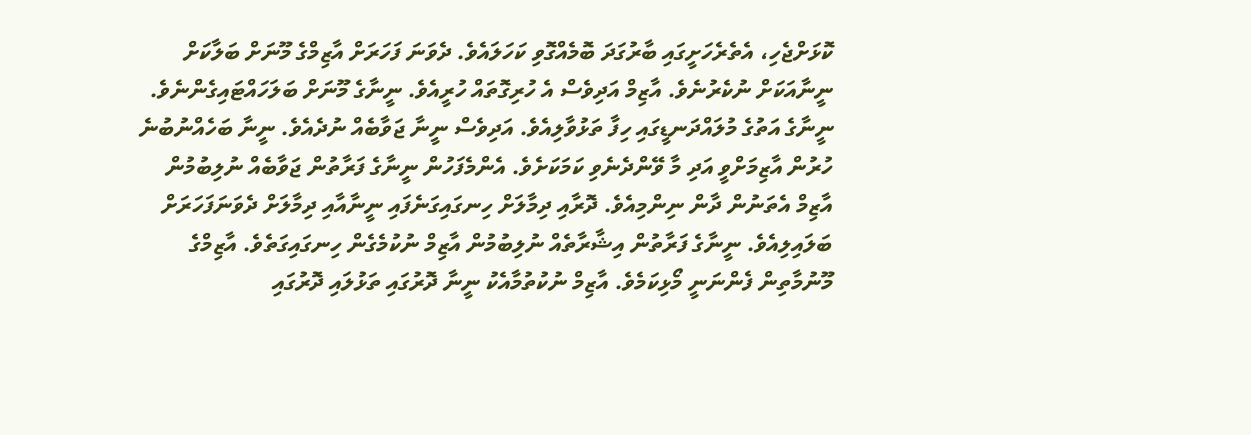ކޮޅަށްޖެހި، އެތެރެހަށީގައި ބާރުގަދަ ބޮމެއްގޮވި ކަހަލައެވެ. ދެވަނަ ފަހަރަށް އާޒިމްގެ މޫނަށް ބަލާކަށް ނީނާއަކަށް ނުކެރުނެވެ. އާޒިމް އަދިވެސް އެ ހުރިގޮތައް ހުރީއެވެ. ނީނާގެ މޫނަށް ބަލަހައްޓައިގެންނެވެ. ނީނާގެ އަތުގެ މުލައްދަނޑީގައި ހިފާ ތަޅުވާލިއެވެ. އަދިވެސް ނީނާ ޖަވާބެއް ނުދެއެވެ. ނީނާ ބަހެއްނުބުނެ ހުރުން އާޒިމަށްވީ އަދި މާ ވޭންދެނެވި ކަމަކަށެވެ. އެންމެފަހުން ނީނާގެ ފަރާތުން ޖަވާބެއް ނުލިބުމުން އާޒިމް އެތަނުން ދާން ނިންމިއެވެ. ދޮރާއި ދިމާލަށް ހިނގައިގަނެފައި ނީނާއާއި ދިމާލަށް ދެވަނަފަހަރަށް ބަލައިލިއެވެ. ނީނާގެ ފަރާތުން އިޝާރާތެއް ނުލިބުމުން އާޒިމް ނުކުމެގެން ހިނގައިގަތެވެ. އާޒިމްގެ މޫނުމާތިން ފެންނަނީ މޯޅިކަމެވެ. އާޒިމް ނުކުތުމާއެކު ނީނާ ދޮރުގައި ތަޅުލައި ދޮރުގައި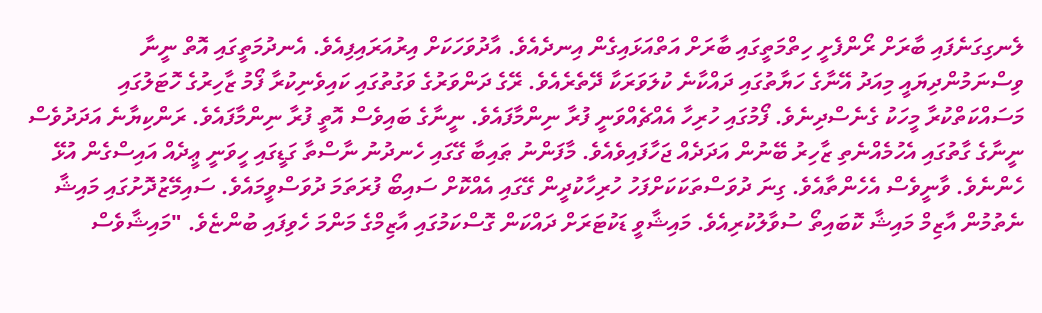ލެނގިގަނެފައި ބާރަށް ރޯންފެށީ ހިތްމަތީގައި ބާރަށް އަތްއަޅައިގެން އިނދެއެވެ. އާދުވަހަކަށް އިރުއަރައިފިއެވެ. އެނދުމަތީގައި އޮތް ނީނާ ވިސްނަމުންދިޔައީ މިއަދު އޭނާގެ ހަޔާތުގައި ދައްކާނެ ކުލަވަރަކާ ދޭތެރެއެވެ. ރޭގެ ދަންވަރުގެ ވަގުތުގައި ކައިވެނިކުރާ ފޯމު ޒާހިރުގެ ހޮޓަލުގައި މަސައްކަތްކުރާ މީހަކު ގެނެސްދިނެވެ. ފޯމުގައި ހުރިހާ އެއްޗެއްވަނީ ފުރާ ނިންމާފައެވެ. ނީނާގެ ބައިވެސް އޮތީ ފުރާ ނިންމާފައެވެ. ރަންކިޔާނެ އަދަދުވެސް ނީނާގެ ގާތުގައި އެހުމެއްނެތި ޒާހިރު ބޭނުން އަދަދެއް ޖަހާފައިވެއެވެ. މާފަންނު ޠައިބާ ގޭގައި ހެނދުނު ނާސްތާ ގަޑީގައި ހީވަނީ ޢީދެއް އައިސްގެން އުޅޭ ހެންނެވެ. ވާނީވެސް އެހެންތާއެވެ. ގިނަ ދުވަސްތަކަކަށްފަހު ހުރިހާކުދީން ގޭގައި އެއްކޮށް ސައިބޯ ފުރަތަމަ ދުވަސްވީމައެވެ. ސައިމޭޒުދޮށުގައި މައިޝާ ނެތުމުން އާޒިމް މައިޝާ ކޮބައިތޯ ސުވާލުކުރިއެވެ. މައިޝާވީ ޑަކުޓަރަށް ދައްކަން ގޮސްކަމުގައި އާޒިމްގެ މަންމަ ހެވިފައި ބުންޏެވެ. "މައިޝާވެސް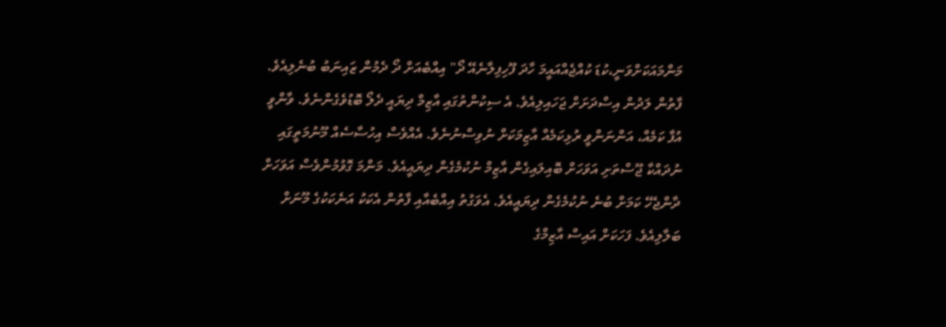މަންމައަކަށްވަނީ،ކުޑަ ކުއްޖެއްއައީމަ ހާދަ ފޫހިފިލާނެއޭ ދޯ" އިއްބެއަށް ދޯ ދެމުން ޒައިނަބު ބުނެލިއެވެ. ފާތުން ލަދުން އިސްދަށަށް ޖަހައިލިއެވެ. އެ ސިކުންތުގައި އާޒިމް ދިޔައީ ދެލޯ ބޮޑުވެގެންނެވެ. ވާންވީ އުފާ ކަމެއް، އަންނަންވީ ރުޅިކަމެއް އާޒިމަކަށް ނުވިސްނުނެވެ. އެއްވެސް އިހުސާސެއް މޫނުމަތީގައި ނުދައްކާ ޖޫސްތަށި އަވަހަށް ބޮއިލައިގެން އާޒިމް ނުކުމެގެން ދިޔައީއެވެ. މަންމަ ގޮވުމުންވެސް އަވަހަށް ދާންޖެހޭ ކަމަށް ބުނެ ނުކުމެގެން ދިޔައީއެވެ. އެވަގުތު އިއްބެއާއި ފާތުން އެކަކު އަނެކަކުގެ މޫނަށް ބަލާލިއެވެ. ފަހަކަށް އައިސް އާޒިމްގެ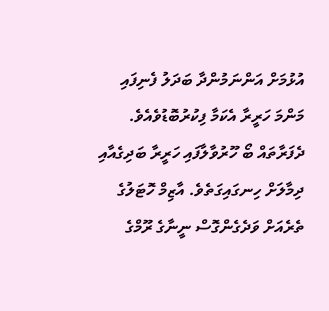އުޅުމަށް އަންނަމުންދާ ބަދަލު ފެނިފައި މަންމަ ހަރީރާ އެކަމާ ފިކުރުބޮޑުވެއެވެ. ދެފަރާތައް ބޯ ހޫރުވާލާފައި ހަރީރާ ބަދިގެއާއި ދިމާލަށް ހިނގައިގަތެވެ. އާޒިމް ހޮޓަލުގެ ތެރެއަށް ވަދެގެންގޮސް ނީނާގެ ރޫމްގެ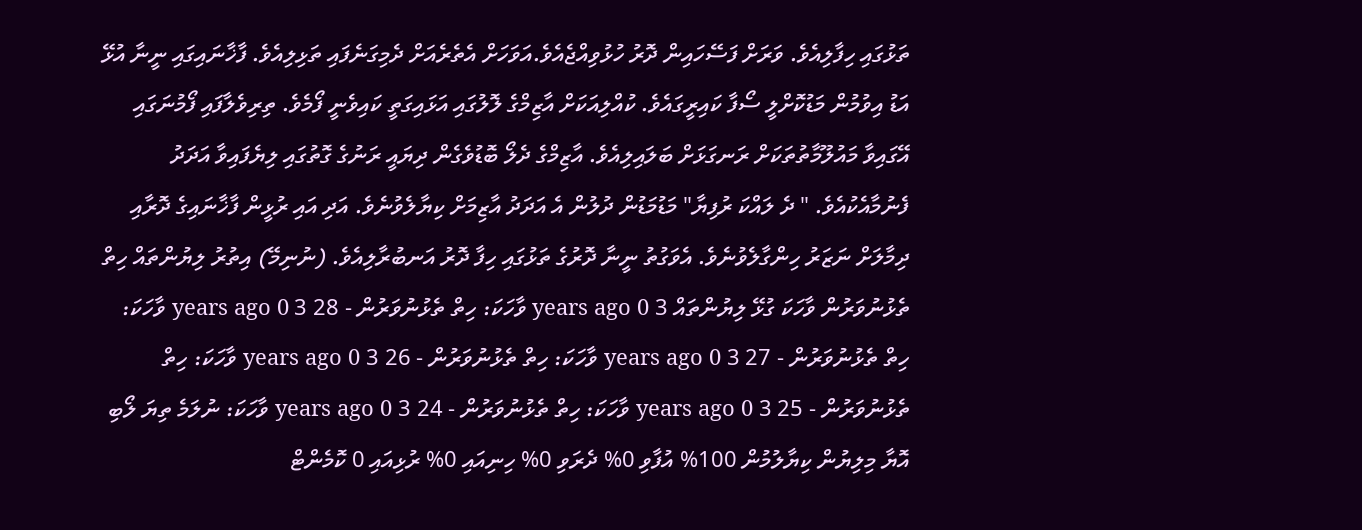ތަޅުގައި ހިފާލިއެވެ. ވަރަށް ފަސޭހައިން ދޮރު ހުޅުވިއްޖެއެވެ.އަވަހަށް އެތެރެއަށް ދެމިގަނެފައި ތަޅިލިއެވެ. ފާޚާނައިގައި ނީނާ އުޅޭ އަޑު އިވުމުން މަޑުކޮށްލީ ސޯފާ ކައިރީގައެވެ. ކުއްލިއަކަށް އާޒިމްގެ ލޮލުގައި އަޅައިގަތީ ކައިވެނީ ފޯމެވެ. ތިރިވެލާފައި ފޯމުނަގައި އޭގައިވާ މައުލޫމާތުތަކަށް ރަނގަޅަށް ބަލައިލިއެވެ. އާޒިމްގެ ދެލޯ ބޮޑުވެގެން ދިޔައީ ރަނުގެ ގޮތުގައި ލިޔެފައިވާ އަދަދު ފެނުމާއެކުއެވެ. " ދެ ލައްކަ ރުފިޔާ" މަޑުމަޑުން ދުލުން އެ އަދަދު އާޒިމަށް ކިޔާލެވުނެވެ. އަދި އައި ރުޅީން ފާޚާނައިގެ ދޮރާއި ދިމާލަށް ނަޒަރު ހިންގާލެވުނެވެ. އެވަގުތު ނީނާ ދޮރުގެ ތަޅުގައި ހިފާ ދޮރު އަނބުރާލިއެވެ. (ނުނިމޭ) އިތުރު ލިޔުންތައް ހިތް ތެޅުނުވަރުން ވާހަކަ ގުޅޭ ލިޔުންތައް 3 years ago 0 ވާހަކަ: ހިތް ތެޅުނުވަރުން - 28 3 years ago 0 ވާހަކަ: ހިތް ތެޅުނުވަރުން - 27 3 years ago 0 ވާހަކަ: ހިތް ތެޅުނުވަރުން - 26 3 years ago 0 ވާހަކަ: ހިތް ތެޅުނުވަރުން - 25 3 years ago 0 ވާހަކަ: ހިތް ތެޅުނުވަރުން - 24 3 years ago 0 ވާހަކަ: ނުލަމެ ތިޔަ ލޯބި އޮޔާ މިލިޔުން ކިޔާލުމުން 100% އުފާވި 0% ދެރަވި 0% ހިނިއައި 0% ރުޅިއައި 0 ކޮމެންޓް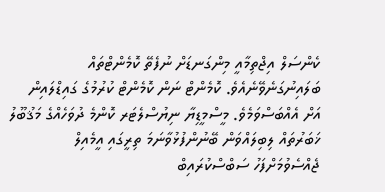ކެންސަލް އިޖްތިމާއީ މިންގަނޑަށް ނުފެތޭ ކޮމެންޓްތައް ބަލައިނުގަނެވޭނެއެވެ. ކޮމެންޓް ނަން ކޮމެންޓް ކުރުމުގެ ގައިޑްލައިން އަށް އެއްބަސްވަމެވެ. މީސްމީޑިޔާ ނިޔުސްލެޓަރ ކޮންމެ ދުވަހެއްގެ މަޤުބޫލު ޚަބަރުތައް ލިބިލައްވަން ބޭނުންފުޅުވާނަމަ ތިރީގައި އީމެއިލް ޖެއްސެވުމަށްފަހު ސަބްސްކުރައިބް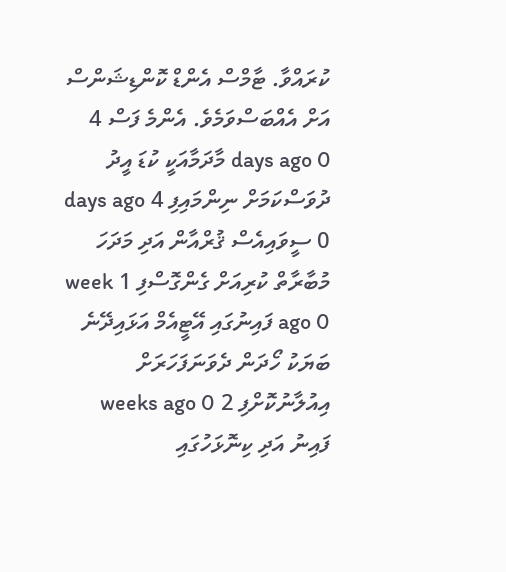ކުރައްވާ. ޓާމްސް އެންޑް ކޮންޑިޝަންސް އަށް އެއްބަސްވަމެވެ. އެންމެ ފަސް 4 days ago 0 މާދަމާއަކީ ކުޑަ އީދު ދުވަސްކަމަށް ނިންމައިފި 4 days ago 0 ސީވައިއެސް ޤުރްއާން އަދި މަދަހަ މުބާރާތް ކުރިއަށް ގެންގޮސްފި 1 week ago 0 ފައިނުގައި އޭޓީއެމް އަޅައިދޭނެ ބަޔަކު ހޯދަން ދެވަނަފަހަރަށް އިއުލާނުކޮށްފި 2 weeks ago 0 ފައިނު އަދި ކިނޮޅަހުގައި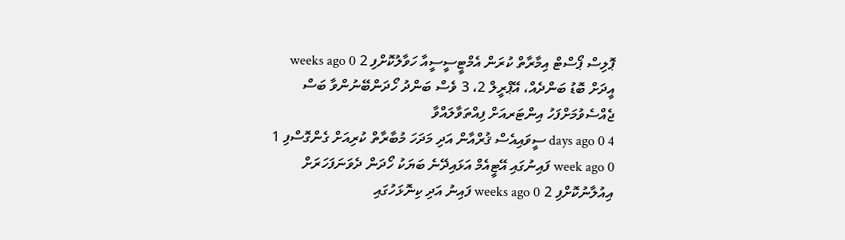ޕޮލިސް ޕޯސްޓް އިމާރާތް ކުރަން އެމްޓީސީސީއާ ހަވާލުކޮށްފި 2 weeks ago 0 އީދަށް ބޮޑު ބަންދެއް، އޭޕްރީލް 2، 3 ވެސް ބަންދު ހޯދަންބޭނުންވާ ބަސް ޖެއްސެވުމަށްފަހު އިންޓަރއަށް ފިއްތަވާލައްވާ
4 days ago 0 ސީވައިއެސް ޤުރްއާން އަދި މަދަހަ މުބާރާތް ކުރިއަށް ގެންގޮސްފި 1 week ago 0 ފައިނުގައި އޭޓީއެމް އަޅައިދޭނެ ބަޔަކު ހޯދަން ދެވަނަފަހަރަށް އިއުލާނުކޮށްފި 2 weeks ago 0 ފައިނު އަދި ކިނޮޅަހުގައި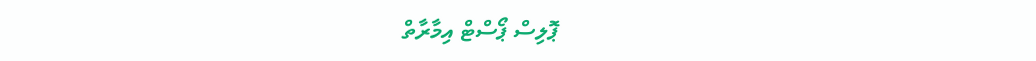ޕޮލިސް ޕޯސްޓް އިމާރާތް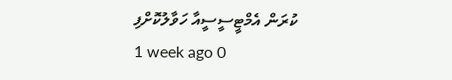ކުރަން އެމްޓީސީސީއާ ހަވާލުކޮށްފި
1 week ago 0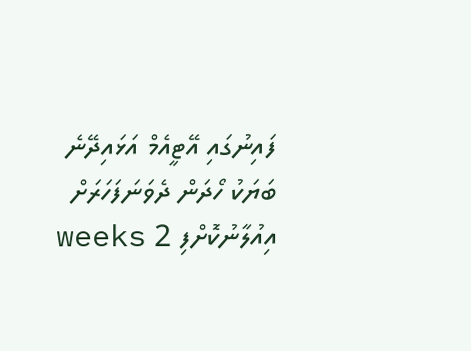ފައިނުގައި އޭޓީއެމް އަޅައިދޭނެ ބަޔަކު ހޯދަން ދެވަނަފަހަރަށް އިއުލާނުކޮށްފި 2 weeks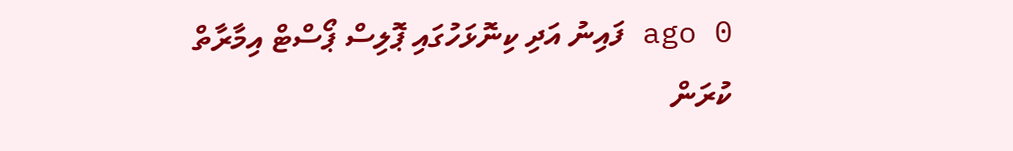ago 0 ފައިނު އަދި ކިނޮޅަހުގައި ޕޮލިސް ޕޯސްޓް އިމާރާތް ކުރަން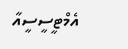އެމްޓީސީސީއާ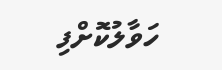ހަވާލުކޮށްފި